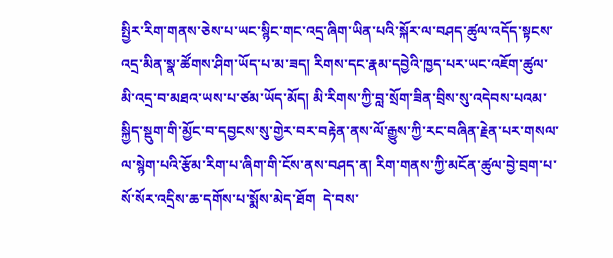སྤྱིར་རིག་གནས་ཅེས་པ་ཡང་སྙིང་གང་འདྲ་ཞིག་ཡིན་པའི་སྐོར་ལ་བཤད་ཚུལ་འདོད་སྟངས་འདྲ་མིན་སྣ་ཚོགས་ཤིག་ཡོད་པ་མ་ཟད། རིགས་དང་རྣམ་དབྱེའི་ཁྱད་པར་ཡང་འཇོག་ཚུལ་མི་འདྲ་བ་མཐའ་ཡས་པ་ཙམ་ཡོད་མོད། མི་རིགས་ཀྱི་བླ་སྲོག་ཟིན་བྲིས་སུ་འདེབས་པའམ་སྐྱིད་སྡུག་གི་མྱོང་བ་དབྱངས་སུ་གྱེར་བར་བརྟེན་ནས་ལོ་རྒྱུས་ཀྱི་རང་བཞིན་རྗེན་པར་གསལ་ལ་སྙེག་པའི་རྩོམ་རིག་པ་ཞིག་གི་ངོས་ནས་བཤད་ན། རིག་གནས་ཀྱི་མངོན་ཚུལ་བྱེ་བྲག་པ་སོ་སོར་འདྲིས་ཆ་དགོས་པ་སྨོས་མེད་ཐོག  དེ་བས་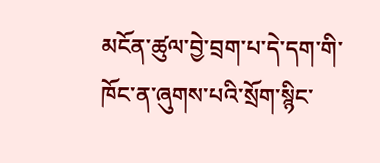མངོན་ཚུལ་བྱེ་བྲག་པ་དེ་དག་གི་ཁོང་ན་ཞུགས་པའི་སྲོག་སྙིང་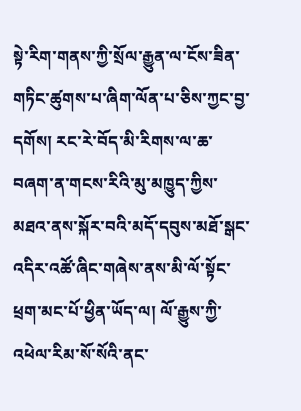སྟེ་རིག་གནས་ཀྱི་སྲོལ་རྒྱུན་ལ་ངོས་ཟིན་གཏིང་ཚུགས་པ་ཞིག་ལོན་པ་ཅིས་ཀྱང་བྱ་དགོས། རང་རེ་བོད་མི་རིགས་ལ་ཆ་བཞག་ན་གངས་རིའི་མུ་མཁྱུད་ཀྱིས་མཐའ་ནས་སྐོར་བའི་མདོ་དབུས་མཐོ་སྒང་འདིར་འཚོ་ཞིང་གཞེས་ནས་མི་ལོ་སྟོང་ཕྲག་མང་པོ་ཕྱིན་ཡོད་ལ། ལོ་རྒྱུས་ཀྱི་འཕེལ་རིམ་སོ་སོའི་ནང་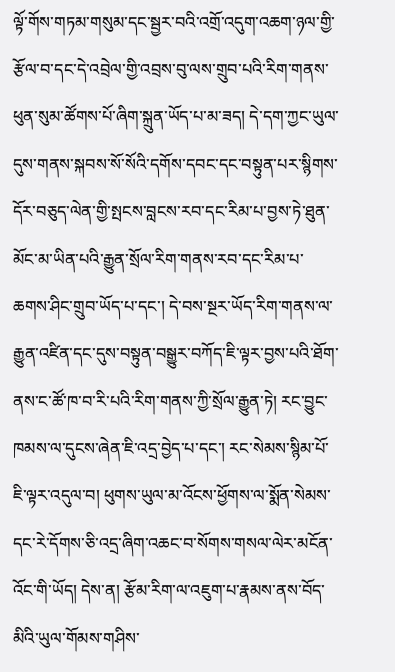ལྟོ་གོས་གཏམ་གསུམ་དང་སྦྱར་བའི་འགྲོ་འདུག་འཆག་ཉལ་གྱི་རྩོལ་བ་དང་དེ་འབྲེལ་གྱི་འབྲས་བུ་ལས་གྲུབ་པའི་རིག་གནས་ཕུན་སུམ་ཚོགས་པོ་ཞིག་སྐྲུན་ཡོད་པ་མ་ཟད། དེ་དག་ཀྱང་ཡུལ་དུས་གནས་སྐབས་སོ་སོའི་དགོས་དབང་དང་བསྟུན་པར་སྙིགས་དོར་བཅུད་ལེན་གྱི་སྤངས་བླངས་རབ་དང་རིམ་པ་བྱས་ཏེ་ཐུན་མོང་མ་ཡིན་པའི་རྒྱུན་སྲོལ་རིག་གནས་རབ་དང་རིམ་པ་ཆགས་ཤིང་གྲུབ་ཡོད་པ་དང་། དེ་བས་སྔར་ཡོད་རིག་གནས་ལ་རྒྱུན་འཛིན་དང་དུས་བསྟུན་བསྒྱུར་བཀོད་ཇི་ལྟར་བྱས་པའི་ཐོག་ནས་ང་ཚོ་ཁ་བ་རི་པའི་རིག་གནས་ཀྱི་སྲོལ་རྒྱུན་ཏེ། རང་བྱུང་ཁམས་ལ་དུངས་ཞེན་ཇི་འདྲ་བྱེད་པ་དང་། རང་སེམས་སྙིམ་པོ་ཇི་ལྟར་འདུལ་བ། ཕུགས་ཡུལ་མ་འོངས་ཕྱོགས་ལ་སྨོན་སེམས་དང་རེ་དོགས་ཅི་འདྲ་ཞིག་འཆང་བ་སོགས་གསལ་ལེར་མངོན་འོང་གི་ཡོད། དེས་ན། རྩོམ་རིག་ལ་འཇུག་པ་རྣམས་ནས་བོད་མིའི་ཡུལ་གོམས་གཤིས་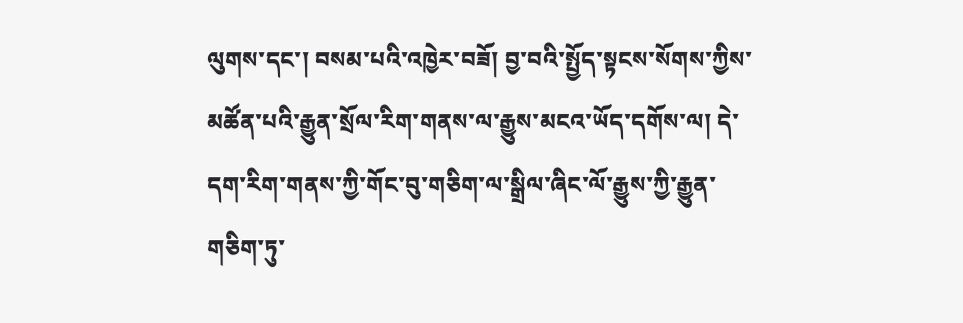ལུགས་དང་། བསམ་པའི་འཁྱེར་བཟོ། བྱ་བའི་སྤྱོད་སྟངས་སོགས་ཀྱིས་མཚོན་པའི་རྒྱུན་སྲོལ་རིག་གནས་ལ་རྒྱུས་མངའ་ཡོད་དགོས་ལ། དེ་དག་རིག་གནས་ཀྱི་གོང་བུ་གཅིག་ལ་སྒྲིལ་ཞིང་ལོ་རྒྱུས་ཀྱི་རྒྱུན་གཅིག་ཏུ་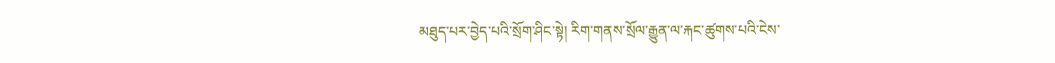མཐུད་པར་བྱེད་པའི་སྲོག་ཤིང་སྟེ། རིག་གནས་སྲོལ་རྒྱུན་ལ་རྐང་ཚུགས་པའི་ངེས་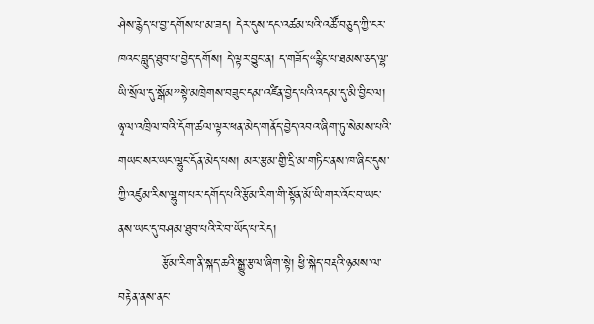ཤེས་རྙེད་པ་བྱ་དགོས་པ་མ་ཟད། དེར་དུས་དང་འཚམ་པའི་འཚོ་བཅུད་ཀྱི་ངར་ཁའང་བླུད་ཐུབ་པ་བྱེད་དགོས། དེ་ལྟར་བྱུང་ན། ད་གཟོད་“རྙིང་པ་ཐམས་ཅད་ལྷ་ཡི་སྲོལ་དུ་སྒོམ”སྟེ་མཁྲེགས་བཟུང་དམ་འཛིན་བྱེད་པའི་འདམ་དུ་མི་བྱིང་ལ། ཉྭ་ལ་འཁྲིལ་བའི་དོག་ཚལ་ལྟར་ཕན་མེད་གནོད་བྱེད་འབའ་ཞིག་ཏུ་སེམས་པའི་གཡང་སར་ཡང་ལྷུང་དོན་མེད་པས། མར་རྩམ་གྱི་དྲི་མ་གཏིང་ནས་ཁ་ཞིང་དུས་ཀྱི་འཛུམ་རིས་ལྷུག་པར་དགོད་པའི་རྩོམ་རིག་གི་སྟོན་མོ་ཡི་གར་འོང་བ་ཡང་ནས་ཡང་དུ་བཤམ་ཐུབ་པའི་རེ་བ་ཡོད་པ་རེད།
          རྩོམ་རིག་ནི་སྐད་ཆའི་སྒྱུ་རྩལ་ཞིག་སྟེ། ཕྱི་སྐེད་བརྡའི་ཉམས་ལ་བརྟེན་ནས་ནང་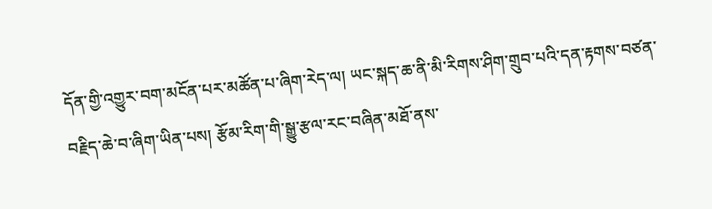དོན་གྱི་འགྱུར་བག་མངོན་པར་མཚོན་པ་ཞིག་རེད་ལ། ཡང་སྐད་ཆ་ནི་མི་རིགས་ཤིག་གྲུབ་པའི་དན་རྟགས་བཙན་བརྗིད་ཆེ་བ་ཞིག་ཡིན་པས། རྩོམ་རིག་གི་སྒྱུ་རྩལ་རང་བཞིན་མཐོ་ནས་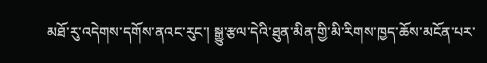མཐོ་རུ་འདེགས་དགོས་ནའང་རུང་། སྒྱུ་རྩལ་དེའི་ཐུན་མིན་གྱི་མི་རིགས་ཁྱད་ཆོས་མངོན་པར་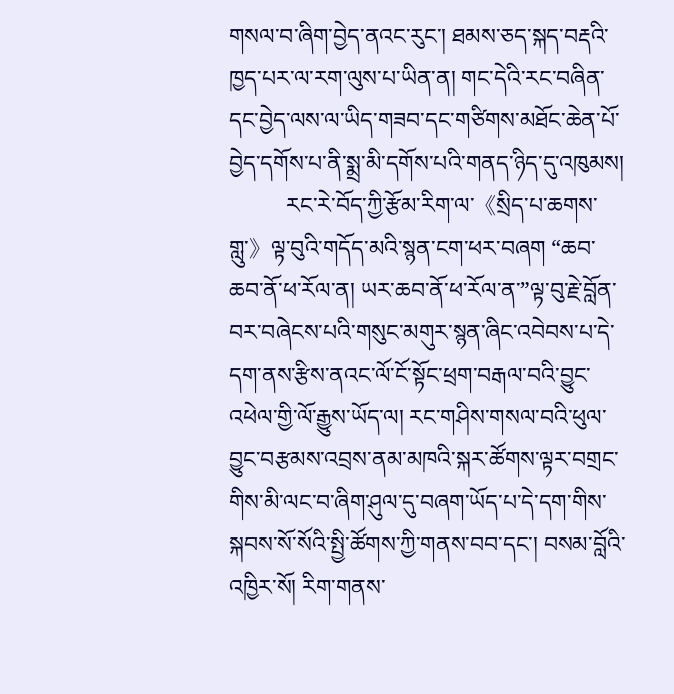གསལ་བ་ཞིག་བྱེད་ནའང་རུང་། ཐམས་ཅད་སྐད་བརྡའི་ཁྱད་པར་ལ་རག་ལུས་པ་ཡིན་ན། གང་དེའི་རང་བཞིན་དང་བྱེད་ལས་ལ་ཡིད་གཟབ་དང་གཙིགས་མཐོང་ཆེན་པོ་བྱེད་དགོས་པ་ནི་སྨྲ་མི་དགོས་པའི་གནད་ཉིད་དུ་འཁུམས།
          རང་རེ་བོད་ཀྱི་རྩོམ་རིག་ལ་《སྲིད་པ་ཆགས་གླུ་》ལྟ་བུའི་གདོད་མའི་སྙན་ངག་ཕར་བཞག “ཆབ་ཆབ་ནོ་ཕ་རོལ་ན། ཡར་ཆབ་ནོ་ཕ་རོལ་ན་”ལྟ་བུ་རྗེ་བློན་བར་བཞེངས་པའི་གསུང་མགུར་སྙན་ཞིང་འབེབས་པ་དེ་དག་ནས་རྩིས་ནའང་ལོ་ངོ་སྟོང་ཕྲག་བརྒལ་བའི་བྱུང་འཕེལ་གྱི་ལོ་རྒྱུས་ཡོད་ལ། རང་གཤིས་གསལ་བའི་ཕུལ་བྱུང་བརྩམས་འབྲས་ནམ་མཁའི་སྐར་ཚོགས་ལྟར་བགྲང་གིས་མི་ལང་བ་ཞིག་ཤུལ་དུ་བཞག་ཡོད་པ་དེ་དག་གིས་སྐབས་སོ་སོའི་སྤྱི་ཚོགས་ཀྱི་གནས་བབ་དང་། བསམ་བློའི་འཁྱིར་སོ། རིག་གནས་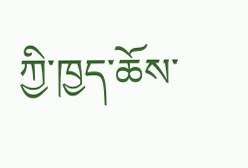ཀྱི་ཁྱད་ཆོས་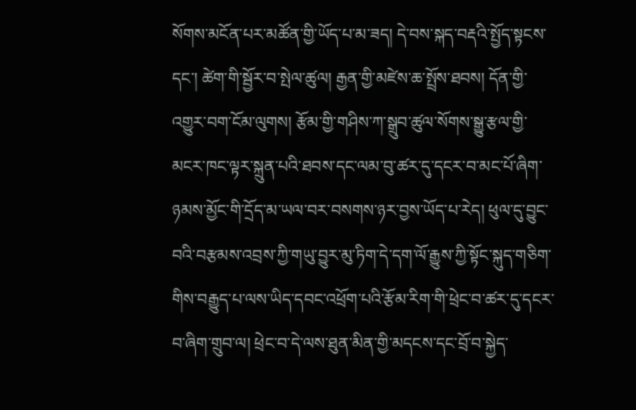སོགས་མངོན་པར་མཚོན་གྱི་ཡོད་པ་མ་ཟད། དེ་བས་སྐད་བརྡའི་སྤྱོད་སྟངས་དང་། ཚེག་གི་སྦྱོར་བ་སྤེལ་ཚུལ། རྒྱན་གྱི་མཛེས་ཆ་སྤྲོས་ཐབས། དོན་གྱི་འགྱུར་བག་ངོམ་ལུགས། རྩོམ་གྱི་གཤིས་ཀ་སྒྲུབ་ཚུལ་སོགས་སྒྱུ་རྩལ་གྱི་མངར་ཁང་ལྟར་སྐྲུན་པའི་ཐབས་དང་ལམ་བུ་ཚར་དུ་དངར་བ་མང་པོ་ཞིག་ཉམས་མྱོང་གི་དྲོད་མ་ཡལ་བར་བསགས་ཉར་བྱས་ཡོད་པ་རེད། ཕུལ་དུ་བྱུང་བའི་བརྩམས་འབྲས་ཀྱི་གཡུ་བྱུར་མུ་ཏིག་དེ་དག་ལོ་རྒྱུས་ཀྱི་སྟོང་སྐུད་གཅིག་གིས་བརྒྱུད་པ་ལས་ཡིད་དབང་འཕྲོག་པའི་རྩོམ་རིག་གི་ཕྲེང་བ་ཚར་དུ་དངར་བ་ཞིག་གྲུབ་ལ། ཕྲེང་བ་དེ་ལས་ཐུན་མིན་གྱི་མདངས་དང་བྲོ་བ་སྐྱེད་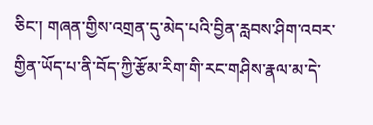ཅིང་། གཞན་གྱིས་འགྲན་དུ་མེད་པའི་བྱིན་རླབས་ཤིག་འབར་གྱིན་ཡོད་པ་ནི་བོད་ཀྱི་རྩོམ་རིག་གི་རང་གཤིས་རྣལ་མ་དེ་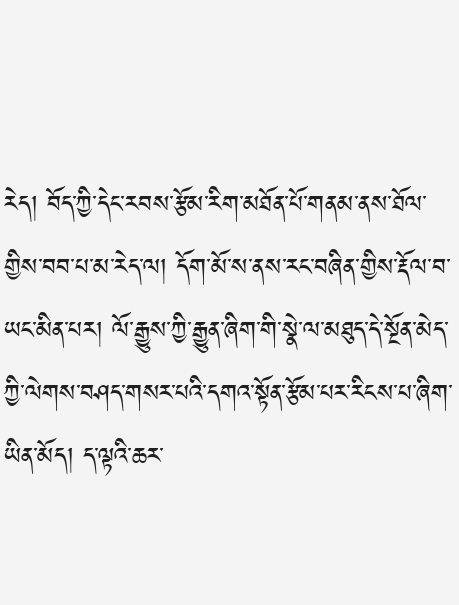རེད། བོད་ཀྱི་དེང་རབས་རྩོམ་རིག་མཐོན་པོ་གནམ་ནས་ཐོལ་གྱིས་བབ་པ་མ་རེད་ལ། དོག་མོ་ས་ནས་རང་བཞིན་གྱིས་རྡོལ་བ་ཡང་མིན་པར། ལོ་རྒྱུས་ཀྱི་རྒྱུན་ཞིག་གི་སྣེ་ལ་མཐུད་དེ་སྔོན་མེད་ཀྱི་ལེགས་བཤད་གསར་པའི་དགའ་སྟོན་རྩོམ་པར་རིངས་པ་ཞིག་ཡིན་མོད། ད་ལྟའི་ཆར་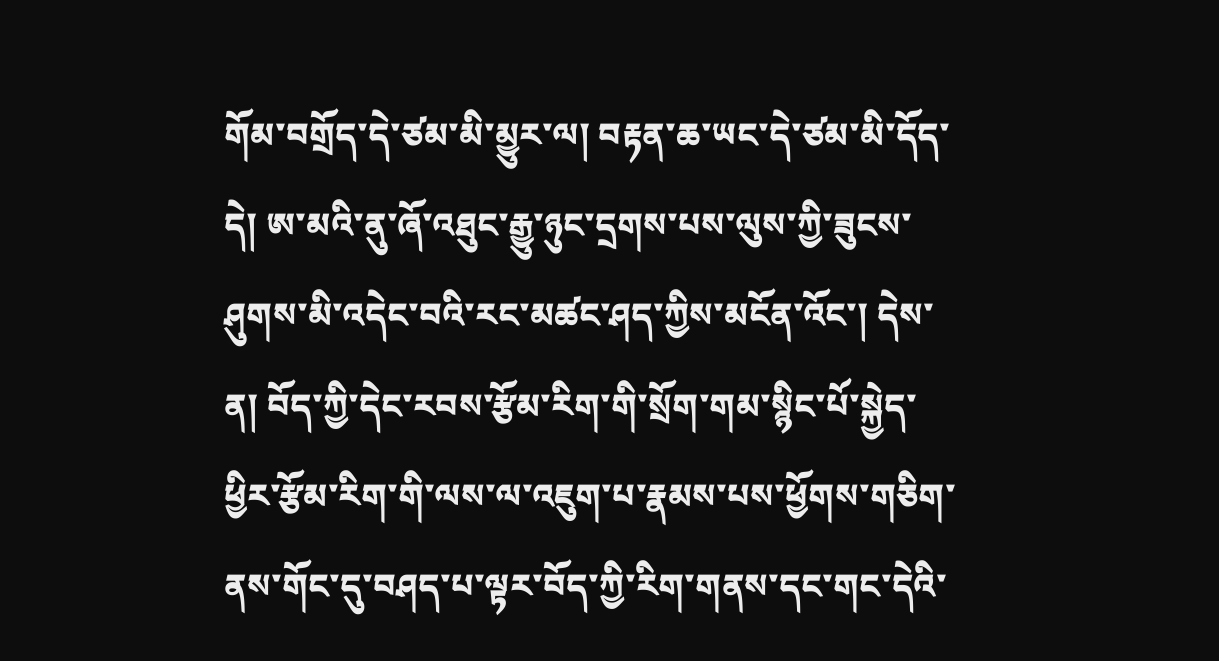གོམ་བགྲོད་དེ་ཙམ་མི་མྱུར་ལ། བརྟན་ཆ་ཡང་དེ་ཙམ་མི་དོད་དེ། ཨ་མའི་ནུ་ཞོ་འཐུང་རྒྱུ་ཉུང་དྲགས་པས་ལུས་ཀྱི་ཟུངས་ཤུགས་མི་འདེང་བའི་རང་མཚང་ཤད་ཀྱིས་མངོན་འོང་། དེས་ན། བོད་ཀྱི་དེང་རབས་རྩོམ་རིག་གི་སྲོག་གམ་སྙིང་པོ་སྐྱེད་ཕྱིར་རྩོམ་རིག་གི་ལས་ལ་འཇུག་པ་རྣམས་པས་ཕྱོགས་གཅིག་ནས་གོང་དུ་བཤད་པ་ལྟར་བོད་ཀྱི་རིག་གནས་དང་གང་དེའི་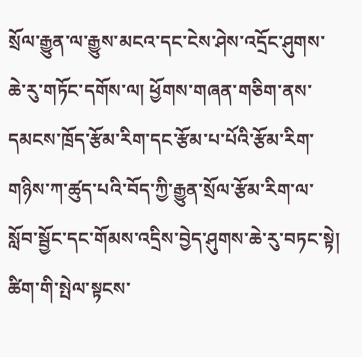སྲོལ་རྒྱུན་ལ་རྒྱུས་མངའ་དང་ངེས་ཤེས་འདྲོང་ཤུགས་ཆེ་རུ་གཏོང་དགོས་ལ། ཕྱོགས་གཞན་གཅིག་ནས་དམངས་ཁྲོད་རྩོམ་རིག་དང་རྩོམ་པ་པོའི་རྩོམ་རིག་གཉིས་ཀ་ཚུད་པའི་བོད་ཀྱི་རྒྱུན་སྲོལ་རྩོམ་རིག་ལ་སློབ་སྦྱོང་དང་གོམས་འདྲིས་བྱེད་ཤུགས་ཆེ་རུ་བཏང་སྟེ། ཚིག་གི་སྤེལ་སྟངས་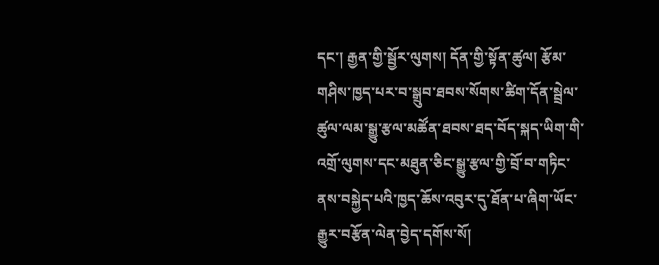དང་། རྒྱན་གྱི་སྦྱོར་ལུགས། དོན་གྱི་སྟོན་ཚུལ། རྩོམ་གཤིས་ཁྱད་པར་བ་སྒྲུབ་ཐབས་སོགས་ཚིག་དོན་སྦྲེལ་ཚུལ་ལམ་སྒྱུ་རྩལ་མཚོན་ཐབས་ཐད་བོད་སྐད་ཡིག་གི་འགྲོ་ལུགས་དང་མཐུན་ཅིང་སྒྱུ་རྩལ་གྱི་བྲོ་བ་གཏིང་ནས་བསྐྱེད་པའི་ཁྱད་ཆོས་འབུར་དུ་ཐོན་པ་ཞིག་ཡོང་རྒྱུར་བརྩོན་ལེན་བྱེད་དགོས་སོ།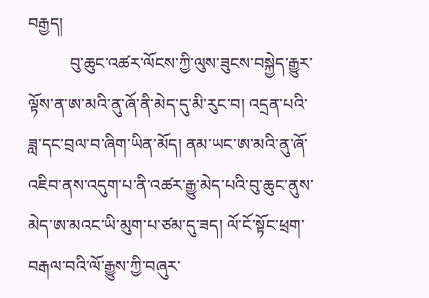བརྒྱད།
          བུ་ཆུང་འཚར་ལོངས་ཀྱི་ལུས་ཟུངས་བསྐྱེད་རྒྱུར་ལྟོས་ན་ཨ་མའི་ནུ་ཞོ་ནི་མེད་དུ་མི་རུང་བ། འདྲན་པའི་ཟླ་དང་བྲལ་བ་ཞིག་ཡིན་མོད། ནམ་ཡང་ཨ་མའི་ནུ་ཞོ་འཇིབ་ནས་འདུག་པ་ནི་འཚར་རྒྱུ་མེད་པའི་བུ་ཆུང་ནུས་མེད་ཨ་མའང་ཡི་མུག་པ་ཙམ་དུ་ཟད། ལོ་ངོ་སྟོང་ཕྲག་བརྒལ་བའི་ལོ་རྒྱུས་ཀྱི་བཞུར་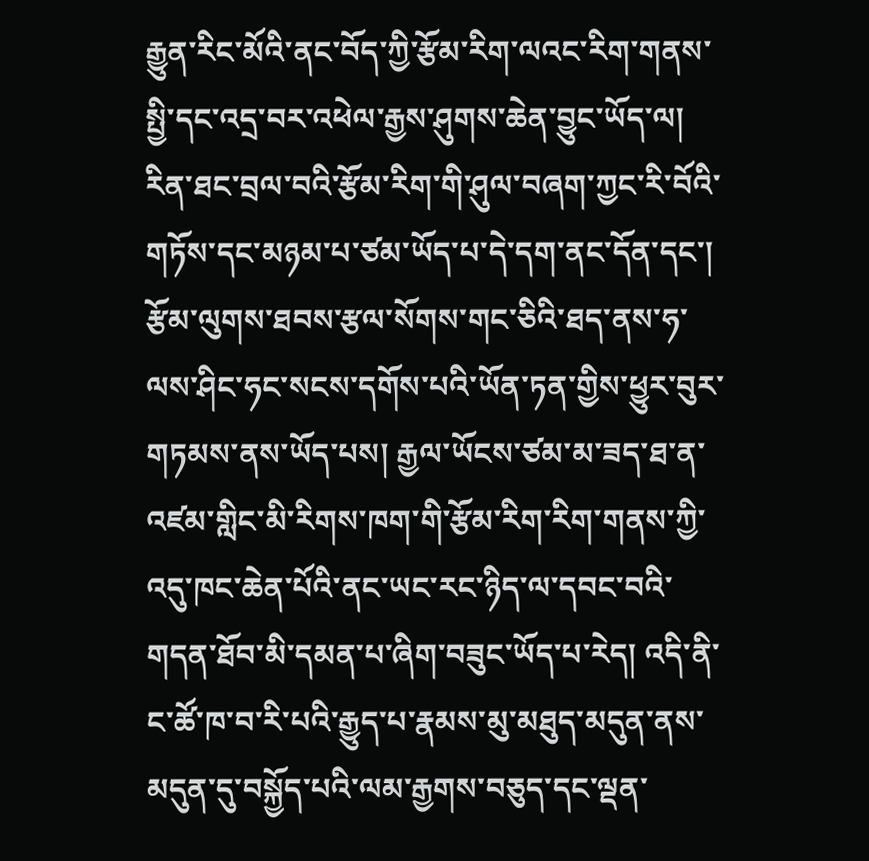རྒྱུན་རིང་མོའི་ནང་བོད་ཀྱི་རྩོམ་རིག་ལའང་རིག་གནས་སྤྱི་དང་འདྲ་བར་འཕེལ་རྒྱས་ཤུགས་ཆེན་བྱུང་ཡོད་ལ། རིན་ཐང་བྲལ་བའི་རྩོམ་རིག་གི་ཤུལ་བཞག་ཀྱང་རི་བོའི་གཏོས་དང་མཉམ་པ་ཙམ་ཡོད་པ་དེ་དག་ནང་དོན་དང་། རྩོམ་ལུགས་ཐབས་རྩལ་སོགས་གང་ཅིའི་ཐད་ནས་ཧ་ལས་ཤིང་ཧང་སངས་དགོས་པའི་ཡོན་ཏན་གྱིས་ཕྱུར་བུར་གཏམས་ནས་ཡོད་པས། རྒྱལ་ཡོངས་ཙམ་མ་ཟད་ཐ་ན་འཛམ་གླིང་མི་རིགས་ཁག་གི་རྩོམ་རིག་རིག་གནས་ཀྱི་འདུ་ཁང་ཆེན་པོའི་ནང་ཡང་རང་ཉིད་ལ་དབང་བའི་གདན་ཐོབ་མི་དམན་པ་ཞིག་བཟུང་ཡོད་པ་རེད། འདི་ནི་ང་ཚོ་ཁ་བ་རི་པའི་རྒྱུད་པ་རྣམས་མུ་མཐུད་མདུན་ནས་མདུན་དུ་བསྐྱོད་པའི་ལམ་རྒྱགས་བཅུད་དང་ལྡན་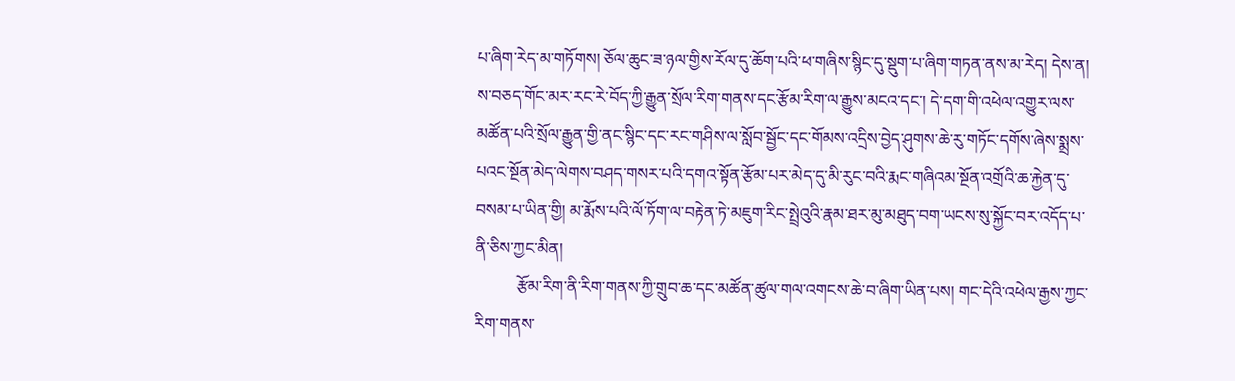པ་ཞིག་རེད་མ་གཏོགས། ཅོལ་ཆུང་ཟ་ཉལ་གྱིས་རོལ་དུ་ཆོག་པའི་ཕ་གཞིས་སྙིང་དུ་སྡུག་པ་ཞིག་གཏན་ནས་མ་རེད། དེས་ན། ས་བཅད་གོང་མར་རང་རེ་བོད་ཀྱི་རྒྱུན་སྲོལ་རིག་གནས་དང་རྩོམ་རིག་ལ་རྒྱུས་མངའ་དང་། དེ་དག་གི་འཕེལ་འགྱུར་ལས་མཚོན་པའི་སྲོལ་རྒྱུན་གྱི་ནང་སྙིང་དང་རང་གཤིས་ལ་སློབ་སྦྱོང་དང་གོམས་འདྲིས་བྱེད་ཤུགས་ཆེ་རུ་གཏོང་དགོས་ཞེས་སྨྲས་པའང་སྔོན་མེད་ལེགས་བཤད་གསར་པའི་དགའ་སྟོན་རྩོམ་པར་མེད་དུ་མི་རུང་བའི་རྨང་གཞིའམ་སྔོན་འགྲོའི་ཆ་རྐྱེན་དུ་བསམ་པ་ཡིན་གྱི། མ་རྨོས་པའི་ལོ་ཏོག་ལ་བརྟེན་ཏེ་མཇུག་རིང་སྤྲེའུའི་རྣམ་ཐར་མུ་མཐུད་བག་ཡངས་སུ་སྐྱོང་བར་འདོད་པ་ནི་ཅིས་ཀྱང་མིན།
          རྩོམ་རིག་ནི་རིག་གནས་ཀྱི་གྲུབ་ཆ་དང་མཚོན་ཚུལ་གལ་འགངས་ཆེ་བ་ཞིག་ཡིན་པས། གང་དེའི་འཕེལ་རྒྱས་ཀྱང་རིག་གནས་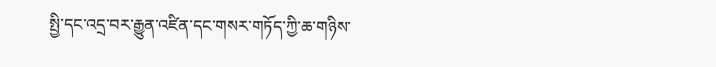སྤྱི་དང་འདྲ་བར་རྒྱུན་འཛིན་དང་གསར་གཏོད་ཀྱི་ཆ་གཉིས་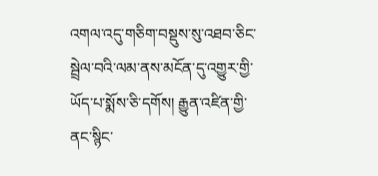འགལ་འདུ་གཅིག་བསྡུས་སུ་འཐབ་ཅིང་སྦྲེལ་བའི་ལམ་ནས་མངོན་དུ་འགྱུར་གྱི་ཡོད་པ་སྨོས་ཅི་དགོས། རྒྱུན་འཛིན་གྱི་ནང་སྙིང་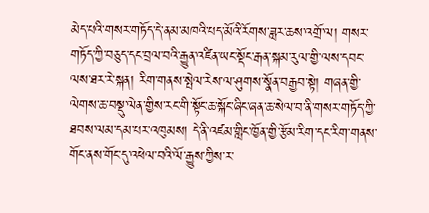མེད་པའི་གསར་གཏོད་དེ་ནམ་མཁའི་པད་མོའི་རོགས་ཟླར་ཆས་འགྲོ་ལ། གསར་གཏོད་ཀྱི་བཅུད་དང་བྲལ་བའི་རྒྱུན་འཛིན་ཡང་སྡོང་རྒན་སྐམ་རུལ་གྱི་ལས་དབང་ལས་ཐར་རེ་སྐན། རིག་གནས་སྤེལ་རེས་ལ་ཤུགས་སྣོན་བརྒྱབ་སྟེ། གཞན་གྱི་ལེགས་ཆ་བསྡུ་ལེན་གྱིས་རང་གི་སྟོང་ཆ་སྐོང་ཞིང་ཞན་ཆ་སེལ་བ་ནི་གསར་གཏོད་ཀྱི་ཐབས་ལམ་དམ་པར་འཁུམས། དེ་ནི་འཛམ་གླིང་ཁྱོན་གྱི་རྩོམ་རིག་དང་རིག་གནས་གོང་ནས་གོང་དུ་འཕེལ་བའི་ལོ་རྒྱུས་ཀྱིས་ར་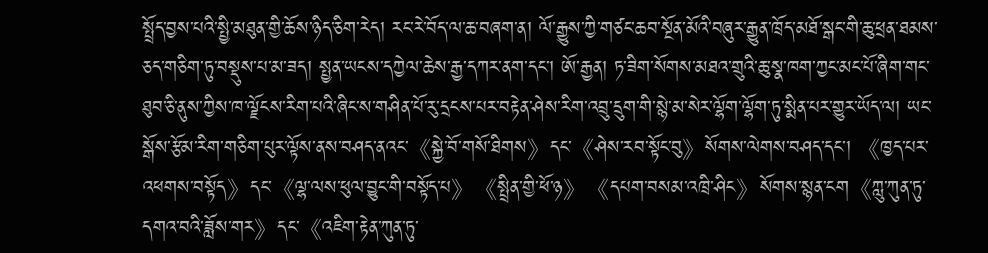སྤྲོད་བྱས་པའི་སྤྱི་མཐུན་གྱི་ཆོས་ཉིད་ཅིག་རེད། རང་རེ་བོད་ལ་ཆ་བཞག་ན། ལོ་རྒྱུས་ཀྱི་གཙང་ཆབ་སྔོན་མོའི་བཞུར་རྒྱུན་ཁྲོད་མཐོ་སྒང་གི་ཆུ་ཕྲན་ཐམས་ཅད་གཅིག་ཏུ་བསྡུས་པ་མ་ཟད། སྤྱན་ཡངས་དཀྱེལ་ཆེས་རྒྱ་དཀར་ནག་དང་། ཨོ་རྒྱན། ཏ་ཟིག་སོགས་མཐའ་གྲུའི་ཆུ་སྣ་ཁག་ཀྱང་མང་པོ་ཞིག་གང་ཐུབ་ཅི་ནུས་ཀྱིས་ཁ་ལྗོངས་རིག་པའི་ཞིང་ས་གཤིན་པོ་རུ་དྲངས་པར་བརྟེན་ཤེས་རིག་འབྲུ་དྲུག་གི་སྙེ་མ་སེར་ལྷོག་ལྷོག་ཏུ་སྨིན་པར་གྱུར་ཡོད་ལ། ཡང་སྒོས་རྩོམ་རིག་གཅིག་པུར་ལྟོས་ནས་བཤད་ནའང་《སྐྱེ་བོ་གསོ་ཐིགས》དང་《ཤེས་རབ་སྟོང་བུ》སོགས་ལེགས་བཤད་དང་། 《ཁྱད་པར་འཕགས་བསྟོད》དང་《ལྷ་ལས་ཕུལ་བྱུང་གི་བསྟོད་པ》《སྤྲིན་གྱི་ཕོ་ཉ》《དཔག་བསམ་འཁྲི་ཤིང》སོགས་སྙན་ངག《ཀླུ་ཀུན་ཏུ་དགའ་བའི་ཟློས་གར》དང་《འཇིག་རྟེན་ཀུན་ཏུ་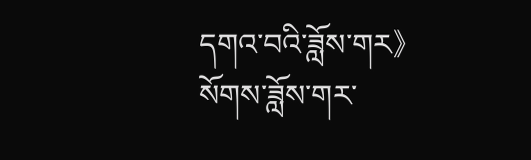དགའ་བའི་ཟློས་གར》སོགས་ཟློས་གར་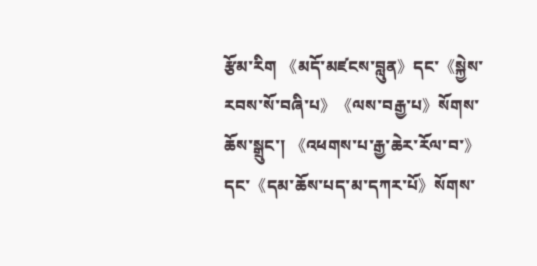རྩོམ་རིག 《མདོ་མཛངས་བླུན》དང་《སྐྱེས་རབས་སོ་བཞི་པ》《ལས་བརྒྱ་པ》སོགས་ཆོས་སྒྲུང་། 《འཕགས་པ་རྒྱ་ཆེར་རོལ་བ་》དང་《དམ་ཆོས་པད་མ་དཀར་པོ》སོགས་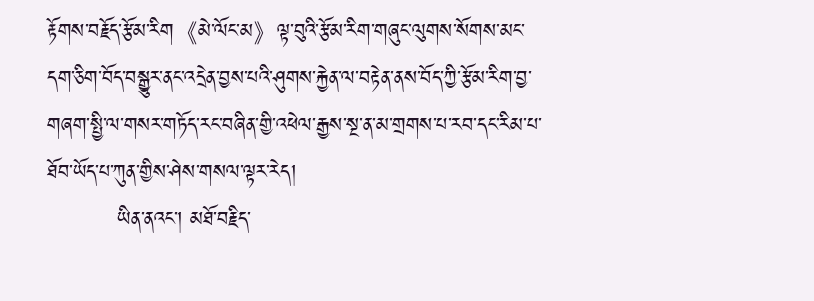རྟོགས་བརྗོད་རྩོམ་རིག《མེ་ལོང་མ》ལྟ་བུའི་རྩོམ་རིག་གཞུང་ལུགས་སོགས་མང་དག་ཅིག་བོད་བསྒྱུར་ནང་འདྲེན་བྱས་པའི་ཤུགས་རྐྱེན་ལ་བརྟེན་ནས་བོད་ཀྱི་རྩོམ་རིག་བྱ་གཞག་སྤྱི་ལ་གསར་གཏོད་རང་བཞིན་གྱི་འཕེལ་རྒྱས་སྔ་ན་མ་གྲགས་པ་རབ་དང་རིམ་པ་ཐོབ་ཡོད་པ་ཀུན་གྱིས་ཤེས་གསལ་ལྟར་རེད།
          ཡིན་ནའང་། མཐོ་བརྗིད་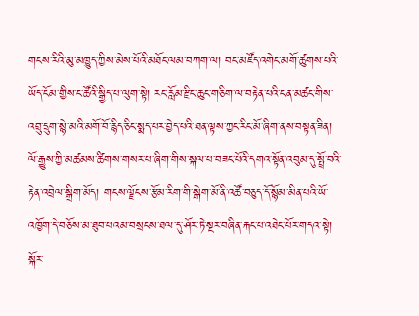གངས་རིའི་མུ་མཁྱུད་ཀྱིས་མེས་པོའི་མཐོང་ལམ་བཀག་ལ། བང་མཛོད་འགེང་མགོ་ཚུགས་པའི་ཡོད་ངོམ་གྱིས་ང་ཚོའི་སྒྱིད་པ་ལུག་སྟེ། རང་རློམ་རྫིང་ཆུང་གཅིག་ལ་བརྟེན་པའི་ངན་མཚང་གིས་འབྲུ་དྲུག་སྙེ་མའི་མགོ་བོ་རྙིད་ཅིང་སྨད་པར་བྱེད་པའི་ཐན་ལྟས་ཀྱང་རིང་མོ་ཞིག་ནས་བསྟན་ཟིན། ལོ་རྒྱུས་ཀྱི་མཚམས་ཚིགས་གསར་པ་ཞིག་གིས་སྐལ་པ་བཟང་པོའི་དགའ་སྟོན་འབུམ་དུ་སྤྲོ་བའི་རྟེན་འབྲེལ་སྒྲིག་མོད། གངས་ལྗོངས་རྩོམ་རིག་གི་སྒེག་མོ་ནི་འཚོ་བཅུད་དོ་སྙོམ་མིན་པའི་ཡོ་འཁྱོག་དེ་བཅོས་མ་ཐུབ་པའམ་བསྲངས་ཐལ་དུ་ཤོར་ཏེ་སྔར་བཞིན་རྐང་པ་འཐེང་པོར་གདའ་སྟེ། སྐོར་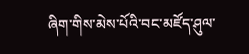ཞིག་གིས་མེས་པོའི་བང་མཛོད་ཤུལ་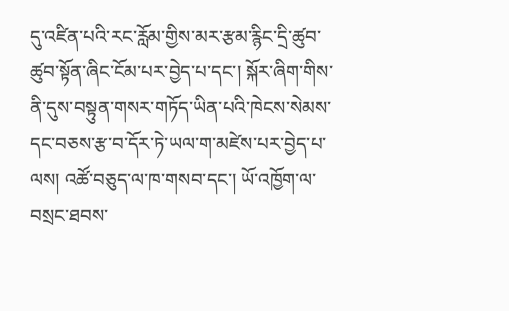དུ་འཛིན་པའི་རང་རློམ་གྱིས་མར་རྩམ་རྙིང་དྲི་ཚུབ་ཚུབ་སྟོན་ཞིང་ངོམ་པར་བྱེད་པ་དང་། སྐོར་ཞིག་གིས་ནི་དུས་བསྟུན་གསར་གཏོད་ཡིན་པའི་ཁེངས་སེམས་དང་བཅས་རྩ་བ་དོར་ཏེ་ཡལ་ག་མཛེས་པར་བྱེད་པ་ལས། འཚོ་བཅུད་ལ་ཁ་གསབ་དང་། ཡོ་འཁྱོག་ལ་བསྲང་ཐབས་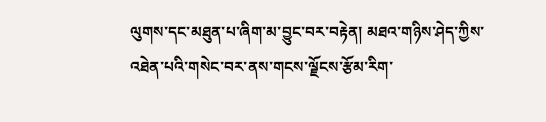ལུགས་དང་མཐུན་པ་ཞིག་མ་བྱུང་བར་བརྟེན། མཐའ་གཉིས་ཤེད་ཀྱིས་འཐེན་པའི་གསེང་བར་ནས་གངས་ལྗོངས་རྩོམ་རིག་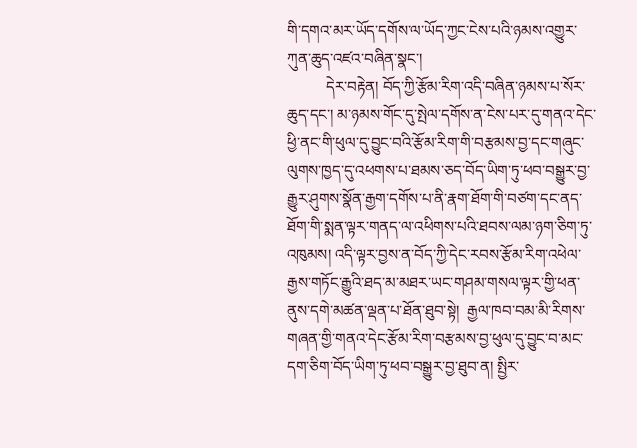གི་དགའ་མར་ཡོད་དགོས་ལ་ཡོད་ཀྱང་ངེས་པའི་ཉམས་འགྱུར་ཀུན་ཆུད་འཛའ་བཞིན་སྣང་།
          དེར་བརྟེན། བོད་ཀྱི་རྩོམ་རིག་འདི་བཞིན་ཉམས་པ་སོར་ཆུད་དང་། མ་ཉམས་གོང་དུ་སྤེལ་དགོས་ན་ངེས་པར་དུ་གནའ་དེང་ཕྱི་ནང་གི་ཕུལ་དུ་བྱུང་བའི་རྩོམ་རིག་གི་བརྩམས་བྱ་དང་གཞུང་ལུགས་ཁྱད་དུ་འཕགས་པ་ཐམས་ཅད་བོད་ཡིག་ཏུ་ཕབ་བསྒྱུར་བྱ་རྒྱུར་ཤུགས་སྣོན་རྒྱག་དགོས་པ་ནི་རྣག་ཐོག་གི་བཙག་དང་ནད་ཐོག་གི་སྨན་ལྟར་གནད་ལ་འཕིགས་པའི་ཐབས་ལམ་ཉག་ཅིག་ཏུ་འཁུམས། འདི་ལྟར་བྱས་ན་བོད་ཀྱི་དེང་རབས་རྩོམ་རིག་འཕེལ་རྒྱས་གཏོང་རྒྱུའི་ཐད་མ་མཐར་ཡང་གཤམ་གསལ་ལྟར་གྱི་ཕན་ནུས་དགེ་མཚན་ལྡན་པ་ཐོན་ཐུབ་སྟེ།  རྒྱལ་ཁབ་བམ་མི་རིགས་གཞན་གྱི་གནའ་དེང་རྩོམ་རིག་བརྩམས་བྱ་ཕུལ་དུ་བྱུང་བ་མང་དག་ཅིག་བོད་ཡིག་ཏུ་ཕབ་བསྒྱུར་བྱ་ཐུབ་ན། སྤྱིར་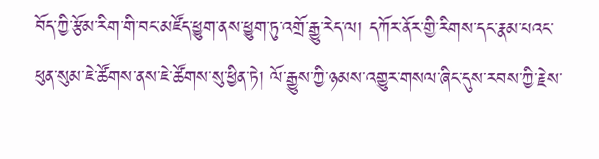བོད་ཀྱི་རྩོམ་རིག་གི་བང་མཛོད་ཕྱུག་ནས་ཕྱུག་ཏུ་འགྲོ་རྒྱུ་རེད་ལ། དཀོར་ནོར་གྱི་རིགས་དང་རྣམ་པའང་ཕུན་སུམ་ཇེ་ཚོགས་ནས་ཇེ་ཚོགས་སུ་ཕྱིན་ཏེ། ལོ་རྒྱུས་ཀྱི་ཉམས་འགྱུར་གསལ་ཞིང་དུས་རབས་ཀྱི་རྗེས་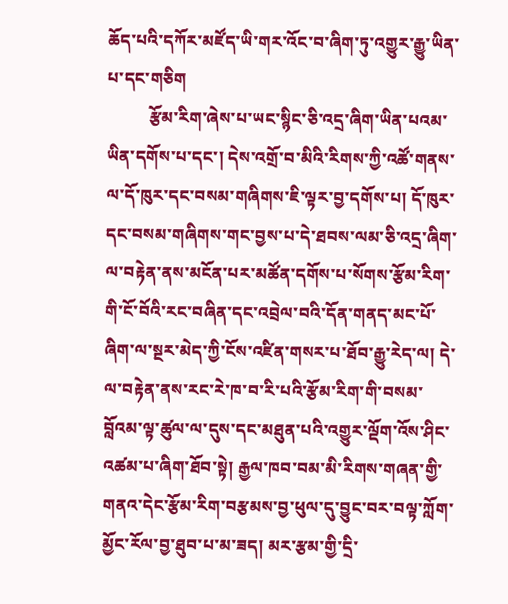ཆོད་པའི་དཀོར་མཛོད་ཡི་གར་འོང་བ་ཞིག་ཏུ་འགྱུར་རྒྱུ་ཡིན་པ་དང་གཅིག
          རྩོམ་རིག་ཞེས་པ་ཡང་སྙིང་ཅི་འདྲ་ཞིག་ཡིན་པའམ་ཡིན་དགོས་པ་དང་། དེས་འགྲོ་བ་མིའི་རིགས་ཀྱི་འཚོ་གནས་ལ་དོ་ཁུར་དང་བསམ་གཞིགས་ཇི་ལྟར་བྱ་དགོས་པ། དོ་ཁུར་དང་བསམ་གཞིགས་གང་བྱས་པ་དེ་ཐབས་ལམ་ཅི་འདྲ་ཞིག་ལ་བརྟེན་ནས་མངོན་པར་མཚོན་དགོས་པ་སོགས་རྩོམ་རིག་གི་ངོ་བོའི་རང་བཞིན་དང་འབྲེལ་བའི་དོན་གནད་མང་པོ་ཞིག་ལ་སྔར་མེད་ཀྱི་ངོས་འཛིན་གསར་པ་ཐོབ་རྒྱུ་རེད་ལ། དེ་ལ་བརྟེན་ནས་རང་རེ་ཁ་བ་རི་པའི་རྩོམ་རིག་གི་བསམ་བློའམ་ལྟ་ཚུལ་ལ་དུས་དང་མཐུན་པའི་འགྱུར་ལྡོག་འོས་ཤིང་འཚམ་པ་ཞིག་ཐོབ་སྟེ། རྒྱལ་ཁབ་བམ་མི་རིགས་གཞན་གྱི་གནའ་དེང་རྩོམ་རིག་བརྩམས་བྱ་ཕུལ་དུ་བྱུང་བར་བལྟ་ཀློག་མྱོང་རོལ་བྱ་ཐུབ་པ་མ་ཟད། མར་རྩམ་གྱི་དྲི་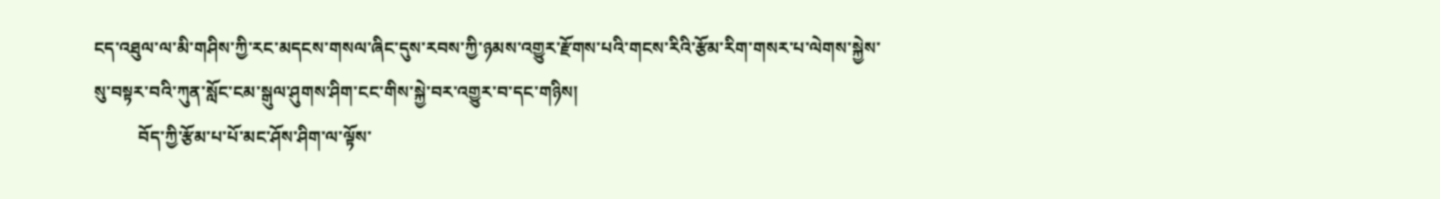ངད་འཐུལ་ལ་མི་གཤིས་ཀྱི་རང་མདངས་གསལ་ཞིང་དུས་རབས་ཀྱི་ཉམས་འགྱུར་རྫོགས་པའི་གངས་རིའི་རྩོམ་རིག་གསར་པ་ལེགས་སྐྱེས་སུ་བསྟར་བའི་ཀུན་སློང་ངམ་སྒུལ་ཤུགས་ཤིག་ངང་གིས་སྐྱེ་བར་འགྱུར་བ་དང་གཉིས།
          བོད་ཀྱི་རྩོམ་པ་པོ་མང་ཤོས་ཤིག་ལ་ལྟོས་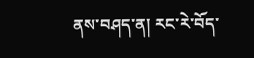ནས་བཤད་ན། རང་རེ་བོད་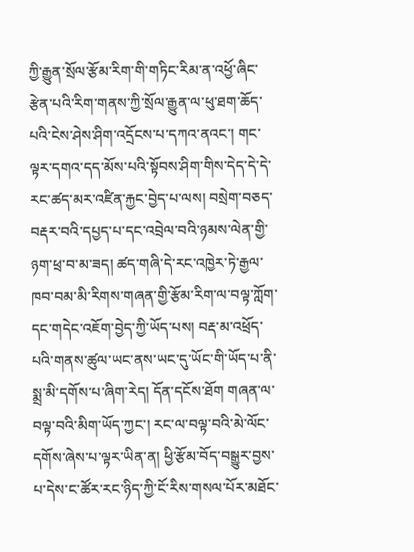ཀྱི་རྒྱུན་སྲོལ་རྩོམ་རིག་གི་གཏིང་རིམ་ན་འཕྱོ་ཞིང་རྩེན་པའི་རིག་གནས་ཀྱི་སྲོལ་རྒྱུན་ལ་ཕུ་ཐག་ཆོད་པའི་ངེས་ཤེས་ཤིག་འདྲོངས་པ་དཀའ་ནའང་། གང་ལྟར་དགའ་དད་མོས་པའི་སྟོབས་ཤིག་གིས་དེད་དེ་དེ་རང་ཚད་མར་འཛིན་རྐྱང་བྱེད་པ་ལས། བསྲེག་བཅད་བརྡར་བའི་དཔྱད་པ་དང་འབྲེལ་བའི་ཉམས་ལེན་གྱི་ཉག་ཕྲ་བ་མ་ཟད། ཚད་གཞི་དེ་རང་འཁྱེར་ཏེ་རྒྱལ་ཁབ་བམ་མི་རིགས་གཞན་གྱི་རྩོམ་རིག་ལ་བལྟ་ཀློག་དང་གདེང་འཇོག་བྱེད་ཀྱི་ཡོད་པས། བརྡ་མ་འཕྲོད་པའི་གནས་ཚུལ་ཡང་ནས་ཡང་དུ་ཡོང་གི་ཡོད་པ་ནི་སྨྲ་མི་དགོས་པ་ཞིག་རེད། དོན་དངོས་ཐོག གཞན་ལ་བལྟ་བའི་མིག་ཡོད་ཀྱང་། རང་ལ་བལྟ་བའི་མེ་ལོང་དགོས་ཞེས་པ་ལྟར་ཡིན་ན། ཕྱི་རྩོམ་བོད་བསྒྱུར་བྱས་པ་དེས་ང་ཚོར་རང་ཉིད་ཀྱི་ངོ་རིས་གསལ་པོར་མཐོང་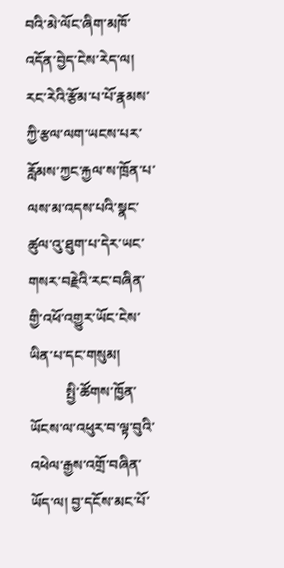བའི་མེ་ལོང་ཞིག་མཁོ་འདོན་བྱེད་ངེས་རེད་ལ། རང་རེའི་རྩོམ་པ་པོ་རྣམས་ཀྱི་རྩལ་ལག་ཡངས་པར་རློམས་ཀྱང་རྐྱལ་ས་ཁྲོན་པ་ལས་མ་འདས་པའི་སྣང་ཚུལ་འུ་ཐུག་པ་དེར་ཡང་གསར་བརྗེའི་རང་བཞིན་གྱི་འཕོ་འགྱུར་ཡོང་ངེས་ཡིན་པ་དང་གསུམ།
          སྤྱི་ཚོགས་ཁྱོན་ཡོངས་ལ་འཕུར་བ་ལྟ་བུའི་འཕེལ་རྒྱས་འགྲོ་བཞིན་ཡོད་ལ། བྱ་དངོས་མང་པོ་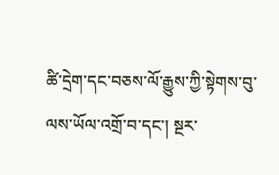ཚི་དྲེག་དང་བཅས་ལོ་རྒྱུས་ཀྱི་སྟེགས་བུ་ལས་ཡོལ་འགྲོ་བ་དང་། སྔར་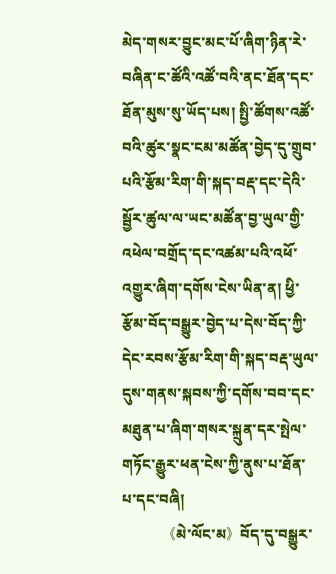མེད་གསར་བྱུང་མང་པོ་ཞིག་ཉིན་རེ་བཞིན་ང་ཚོའི་འཚོ་བའི་ནང་ཐོན་དང་ཐོན་མུས་སུ་ཡོད་པས། སྤྱི་ཚོགས་འཚོ་བའི་ཚུར་སྣང་ངམ་མཚོན་བྱེད་དུ་གྲུབ་པའི་རྩོམ་རིག་གི་སྐད་བརྡ་དང་དེའི་སྦྱོར་ཚུལ་ལ་ཡང་མཚོན་བྱ་ཡུལ་གྱི་འཕེལ་བགྲོད་དང་འཚམ་པའི་འཕོ་འགྱུར་ཞིག་དགོས་ངེས་ཡིན་ན། ཕྱི་རྩོམ་བོད་བསྒྱུར་བྱེད་པ་དེས་བོད་ཀྱི་དེང་རབས་རྩོམ་རིག་གི་སྐད་བརྡ་ཡུལ་དུས་གནས་སྐབས་ཀྱི་དགོས་བབ་དང་མཐུན་པ་ཞིག་གསར་སྐྲུན་དར་སྤེལ་གཏོང་རྒྱུར་ཕན་ངེས་ཀྱི་ནུས་པ་ཐོན་པ་དང་བཞི།
          《མེ་ལོང་མ》བོད་དུ་བསྒྱུར་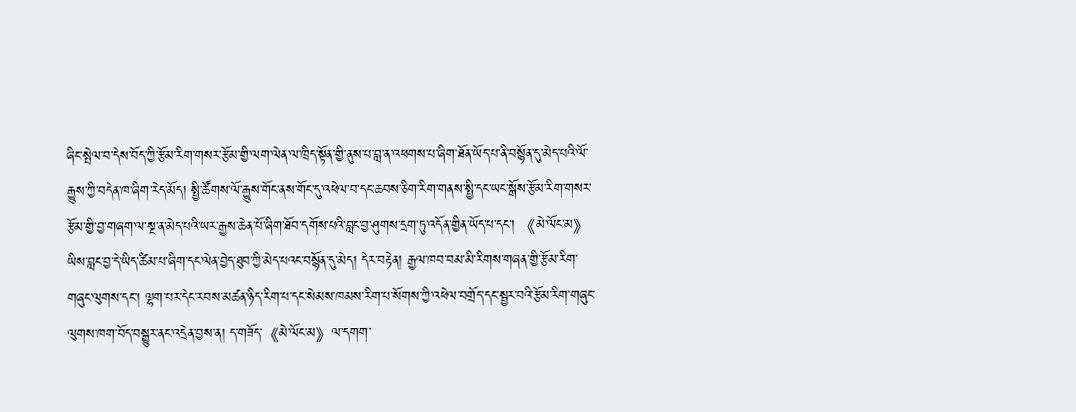ཞིང་སྤེལ་བ་དེས་བོད་ཀྱི་རྩོམ་རིག་གསར་རྩོམ་གྱི་ལག་ལེན་ལ་ཁྲིད་སྟོན་གྱི་ནུས་པ་བླ་ན་འཕགས་པ་ཞིག་ཐོན་ཡོད་པ་ནི་བསྙོན་དུ་མེད་པའི་ལོ་རྒྱུས་ཀྱི་བདེན་ཁ་ཞིག་རེད་མོད། སྤྱི་ཚོགས་ལོ་རྒྱུས་གོང་ནས་གོང་དུ་འཕེལ་བ་དང་ཆབས་ཅིག་རིག་གནས་སྤྱི་དང་ཡང་སྒོས་རྩོམ་རིག་གསར་རྩོམ་གྱི་བྱ་གཞག་ལ་སྔ་ན་མེད་པའི་ཡར་རྒྱས་ཆེན་པོ་ཞིག་ཐོབ་དགོས་པའི་བླང་བྱ་ཤུགས་དྲག་ཏུ་འདོན་གྱིན་ཡོད་པ་དང་། 《མེ་ལོང་མ》ཡིས་བླང་བྱ་དེ་ཡིད་ཚིམ་པ་ཞིག་དང་ལེན་བྱེད་ཐུབ་ཀྱི་མེད་པའང་བསྙོན་དུ་མེད། དེར་བརྟེན། རྒྱལ་ཁབ་བམ་མི་རིགས་གཞན་གྱི་རྩོམ་རིག་གཞུང་ལུགས་དང་། ལྷག་པར་དེང་རབས་མཚན་ཉིད་རིག་པ་དང་སེམས་ཁམས་རིག་པ་སོགས་ཀྱི་འཕེལ་བགྲོད་དང་སྦྱར་བའི་རྩོམ་རིག་གཞུང་ལུགས་ཁག་བོད་བསྒྱུར་ནང་འདྲེན་བྱས་ན། ད་གཟོད་《མེ་ལོང་མ》ལ་དགག་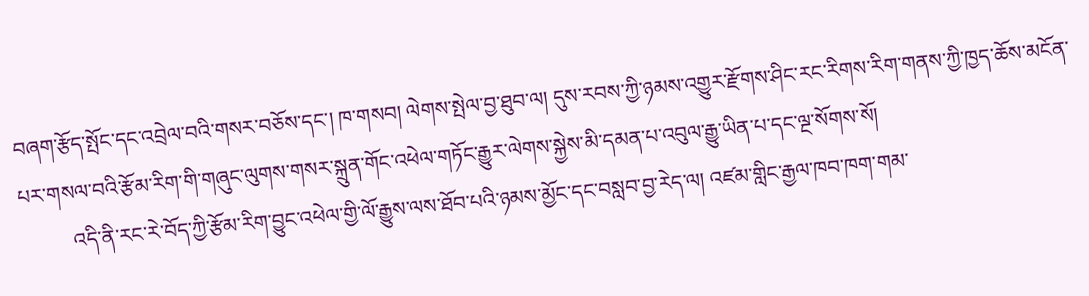བཞག་རྩོད་སྤོང་དང་འབྲེལ་བའི་གསར་བཅོས་དང་། ཁ་གསབ། ལེགས་སྤེལ་བྱ་ཐུབ་ལ། དུས་རབས་ཀྱི་ཉམས་འགྱུར་རྫོགས་ཤིང་རང་རིགས་རིག་གནས་ཀྱི་ཁྱད་ཆོས་མངོན་པར་གསལ་བའི་རྩོམ་རིག་གི་གཞུང་ལུགས་གསར་སྐྲུན་གོང་འཕེལ་གཏོང་རྒྱུར་ལེགས་སྐྱེས་མི་དམན་པ་འབུལ་རྒྱུ་ཡིན་པ་དང་ལྔ་སོགས་སོ།
          འདི་ནི་རང་རེ་བོད་ཀྱི་རྩོམ་རིག་བྱུང་འཕེལ་གྱི་ལོ་རྒྱུས་ལས་ཐོབ་པའི་ཉམས་མྱོང་དང་བསླབ་བྱ་རེད་ལ། འཛམ་གླིང་རྒྱལ་ཁབ་ཁག་གམ་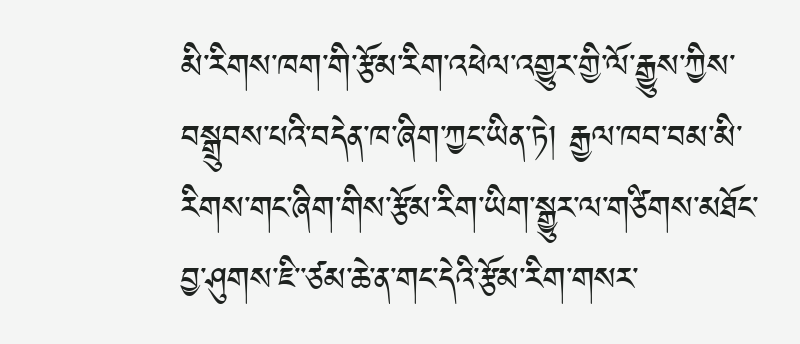མི་རིགས་ཁག་གི་རྩོམ་རིག་འཕེལ་འགྱུར་གྱི་ལོ་རྒྱུས་ཀྱིས་བསྒྲུབས་པའི་བདེན་ཁ་ཞིག་ཀྱང་ཡིན་ཏེ། རྒྱལ་ཁབ་བམ་མི་རིགས་གང་ཞིག་གིས་རྩོམ་རིག་ཡིག་སྒྱུར་ལ་གཙིགས་མཐོང་བྱ་ཤུགས་ཇི་་ཙམ་ཆེ་ན་གང་དེའི་རྩོམ་རིག་གསར་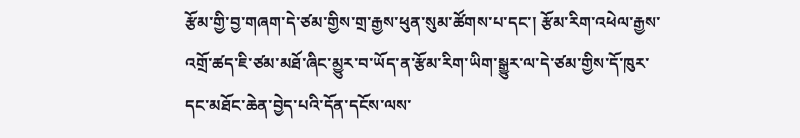རྩོམ་གྱི་བྱ་གཞག་དེ་ཙམ་གྱིས་གྲ་རྒྱས་ཕུན་སུམ་ཚོགས་པ་དང་། རྩོམ་རིག་འཕེལ་རྒྱས་འགྲོ་ཚད་ཇི་ཙམ་མཐོ་ཞིང་མྱུར་བ་ཡོད་ན་རྩོམ་རིག་ཡིག་སྒྱུར་ལ་དེ་ཙམ་གྱིས་དོ་ཁུར་དང་མཐོང་ཆེན་བྱེད་པའི་དོན་དངོས་ལས་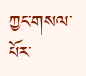ཀྱང་གསལ་པོར་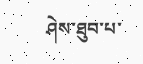ཤེས་ཐུབ་པ་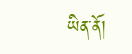ཡིན་ནོ།